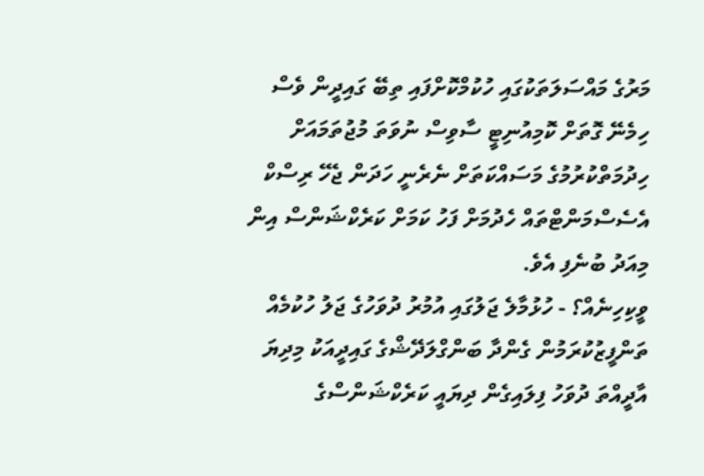މަރުގެ މައްސަލަތަކުގައި ހުކުމްކޮށްފައި ތިބޭ ގައިދީން ވެސް ހިމެނޭ ގޮތަށް ކޮމިއުނިޓީ ސާވިސް ނުވަތަ މުޖުތަމައަށް ހިދުމަތްކުރުމުގެ މަސައްކަތަށް ނެރެނީ ހަދަން ޖެހޭ ރިސްކް އެސެސްމަންޓްތައް ހެދުމަށް ފަހު ކަމަށް ކަރެކްޝަންސް އިން މިއަދު ބުނެފި އެވެ.
ވީކިހިނެއް؟ - ހުޅުމާލެ ޖަލުގައި އުމުރު ދުވަހުގެ ޖަލު ހުކުމެއް ތަންފީޒުކުރަމުން ގެންދާ ބަންގްލަދޭޝްގެ ގައިދީއަކު މިދިޔަ އާދީއްތަ ދުވަހު ފިލައިގެން ދިޔައީ ކަރެކްޝަންސްގެ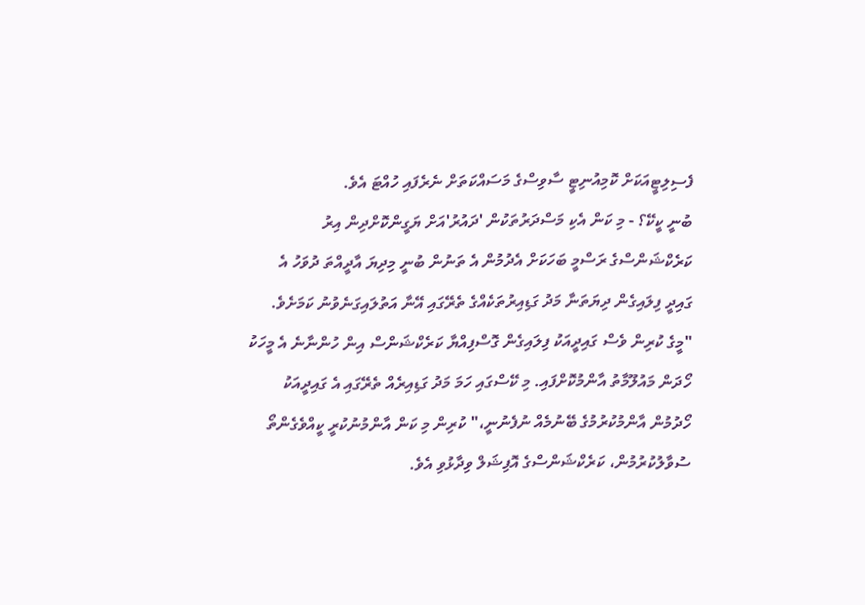ފެސިލިޓީއަކަށް ކޮމިއުނިޓީ ސާވިސްގެ މަސައްކަތަށް ނެރެފައި ހުއްޓަ އެވެ.
ބުނީ ކީކޭ؟ - މި ކަން އެކި މަސްދަރުތަކުން 'ދައުރު'އަށް ޔަގީންކޮށްދިން އިރު ކަރެކްޝަންސްގެ ރަސްމީ ބަހަކަށް އެދުމުން އެ ތަނުން ބުނީ މިދިޔަ އާދީއްތަ ދުވަހު އެ ގައިދީ ފިލައިގެން ދިޔަތަނާ މަދު ގަޑިއިރުތަކެއްގެ ތެރޭގައި އޭނާ އަތުލައިގަނެވުނު ކަމަށެވެ.
"މީގެ ކުރިން ވެސް ގައިދީއަކު ފިލައިގެން ގޮސްފިއްޔާ ކަރެކްޝަންސް އިން ހުންނާނެ އެ މީހަކު ހޯދަން މައުލޫމާތު އާންމުކޮށްފައި. މި ކޭސްގައި ހަމަ މަދު ގަޑިއިރެއް ތެރޭގައި އެ ގައިދީއަކު ހޯދުމުން އާންމުކުރުމުގެ ބޭނުމެއް ނުފެނުނީ،" ކުރިން މި ކަން އާންމުނުކުރީ ކީއްވެގެންތޯ ސުވާލުކުރުމުން، ކަރެކްޝަންސްގެ އޮފިޝަލް ވިދާޅުވި އެވެ.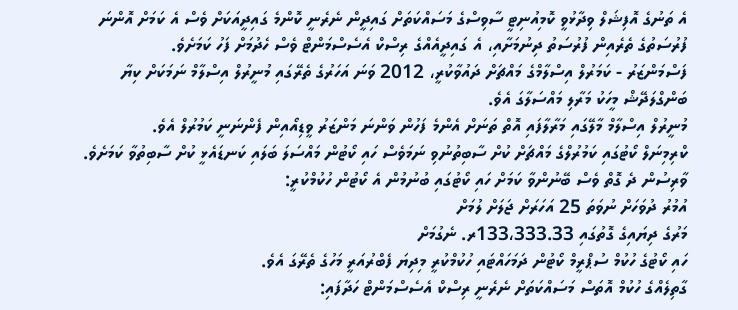އެ ތަނުގެ އޮފިޝަލް ވިދާޅުވީ ކޮމިއުނިޓީ ސާވިސްގެ މަސައްކަތަށް ގައިދީން ނެރެނީ ކޮންމެ ގައިދީއަކަށް ވެސް އެ ކަމަށް އޮންނަ ފުރުސަތުގެ ތެރެއިން ފުރުސަތު ދިނުމަށާއި، އެ ގައިދީއެއްގެ ރިސްކް އެސެސްމަންޓް ވެސް ހެދުމަށް ފަހު ކަމަށެވެ.
ފަސްމަންޒަރު - ކަމަރުލް އިސްލާމްގެ މައްޗަށް ދައުވާކުރީ، 2012 ވަނަ އަހަރުގެ ތެރޭގައި މުނީރުލް އިސްލާމް ނަމަކަށް ކިޔާ ބަންގްލަދޭޝް މީހަކު މަރާލި މައްސަލާގަ އެވެ.
މުނީރުލް އިސްލާމް މާލޭގައި މަރާލާފައި އޮތް ތަނަށް އެންމެ ފަހުން ވަންނަ މަންޒަރު ވީޑިއޯއިން ފެންނަނީ ކަމުރުލް އެވެ.
ކްރިމިނަލް ކޯޓުގައި ކަމުރުލްގެ މައްޗަށް ކުށް ސާބިތުނުވި ނަމަވެސް ހައި ކޯޓުން މައްސަލަ ބަލައި ކަނޑައެޅީ ކުށް ސާބިތުވާ ކަމަށެވެ. ވާރިސުން ދެ ގޮތް ވެސް ބޭނުންވާ ކަމަށް ހައި ކޯޓުގައި ބުނުމުން އެ ކޯޓުން ހުކުމްކުރީ:
އުމުރު ދުވަހަށް ނުވަތަ 25 އަހަރަށް ޖަލަށް ލުމަށް
މަރުގެ ދިޔައިގެ ގޮތުގައި 133،333.33ރ. ނެގުމަށް
ހައި ކޯޓުގެ ހުކުމް ސުޕްރީމް ކޯޓުން ދަމަހައްޓައި ހުކުމްކުރީ މިދިޔަ ފެބްރުއަރީ މަހުގެ ތެރޭގަ އެވެ.
ގާތިލެއްގެ ހުކުމް އޮތަސް މަސައްކަތަށް ނެރެނީ ރިސްކް އެސެސްމަންޓް ހަދާފައި: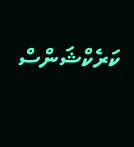ކަރެކްޝަންސް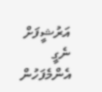އަރުޝީފަށް ނެގީ
އެންމެފަހުން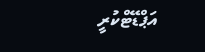އަޕްޑޭޓްކުރީ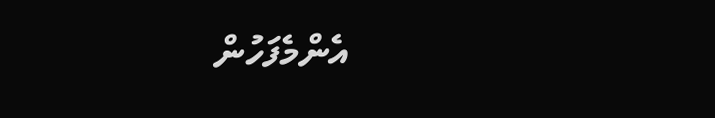އެންމެފަހުން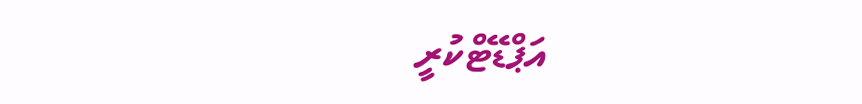އަޕްޑޭޓްކުރީ